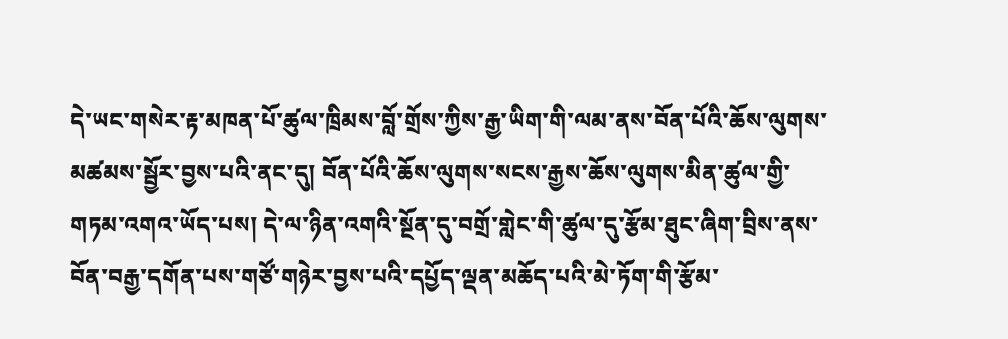དེ་ཡང་གསེར་རྟ་མཁན་པོ་ཚུལ་ཁྲིམས་བློ་གྲོས་ཀྱིས་རྒྱ་ཡིག་གི་ལམ་ནས་བོན་པོའི་ཆོས་ལུགས་མཚམས་སྦྱོར་བྱས་པའི་ནང་དུ། བོན་པོའི་ཆོས་ལུགས་སངས་རྒྱས་ཆོས་ལུགས་མིན་ཚུལ་གྱི་གཏམ་འགའ་ཡོད་པས། དེ་ལ་ཉིན་འགའི་སྔོན་དུ་བགྲོ་གླེང་གི་ཚུལ་དུ་རྩོམ་ཐུང་ཞིག་བྲིས་ནས་བོན་བརྒྱ་དགོན་པས་གཙོ་གཉེར་བྱས་པའི་དཔྱོད་ལྡན་མཆོད་པའི་མེ་ཏོག་གི་རྩོམ་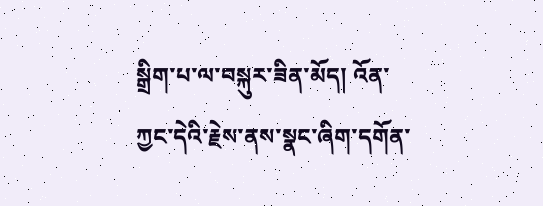སྒྲིག་པ་ལ་བསྐུར་ཟིན་མོད། འོན་ཀྱང་དེའི་རྗེས་ནས་སྣང་ཞིག་དགོན་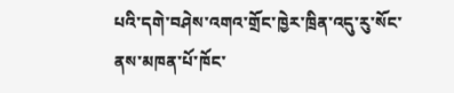པའི་དགེ་བཤེས་འགའ་གྲོང་ཁྱེར་ཁྲིན་འདུ་རུ་སོང་ནས་མཁན་པོ་ཁོང་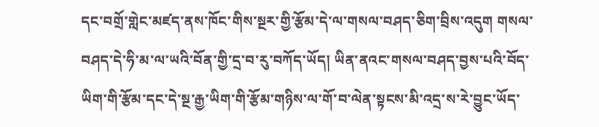དང་བགྲོ་གླེང་མཛད་ནས་ཁོང་གིས་སྔར་གྱི་རྩོམ་དེ་ལ་གསལ་བཤད་ཅིག་བྲིས་འདུག གསལ་བཤད་དེ་ཧི་མ་ལ་ཡའི་བོན་གྱི་དྲ་བ་རུ་བཀོད་ཡོད། ཡིན་ནའང་གསལ་བཤད་བྱས་པའི་བོད་ཡིག་གི་རྩོམ་དང་དེ་སྔ་རྒྱ་ཡིག་གི་རྩོམ་གཉིས་ལ་གོ་བ་ལེན་སྟངས་མི་འདྲ་ས་རེ་བྱུང་ཡོད་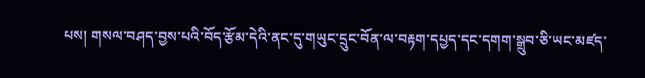པས། གསལ་བཤད་བྱས་པའི་བོད་རྩོམ་དེའི་ནང་དུ་གཡུང་དྲུང་བོན་ལ་བརྟག་དཔྱད་དང་དགག་སྒྲུབ་ཅི་ཡང་མཛད་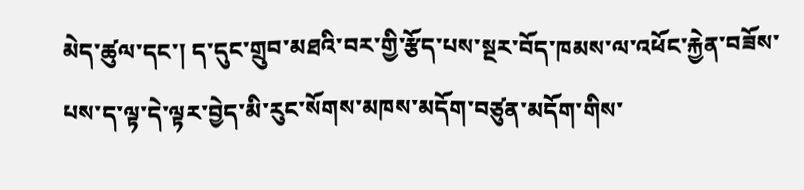མེད་ཚུལ་དང་། ད་དུང་གྲུབ་མཐའི་བར་གྱི་རྩོད་པས་སྔར་བོད་ཁམས་ལ་འཕོང་རྐྱེན་བཟོས་པས་ད་ལྟ་དེ་ལྟར་བྱེད་མི་རུང་སོགས་མཁས་མདོག་བཙུན་མདོག་གིས་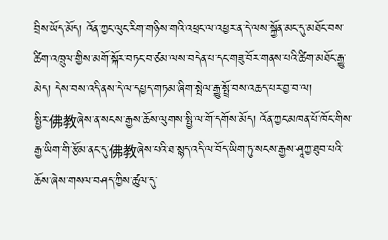བྲིས་ཡོད་མོད། འོན་ཀྱང་ལུང་རིག་གཉིས་གའི་འཕྲང་ལ་འཕྱར་ན་དེ་ལས་སྐྱོན་མང་དུ་མཐོང་བས་ཚིག་འཁྲུལ་གྱིས་མགོ་སྐོར་བཏང་བ་ཙམ་ལས་བདེན་པ་དང་གཟུ་བོར་གནས་པའི་ཚིག་མཐོང་རྒྱུ་མེད། དེས་བས་འདི་ནས་དེ་ལ་དཔྱད་གཏམ་ཞིག་སྤེལ་རྒྱུ་སྤྲོ་བས་འཆད་པར་བྱ་བ་ལ།
སྤྱིར་佛教ཞེས་ན་སངས་རྒྱས་ཆོས་ལུགས་སྤྱི་ལ་གོ་དགོས་མོད། འོན་ཀྱང་མཁན་པོ་ཁོང་གིས་རྒྱ་ཡིག་གི་རྩོམ་ནང་དུ་佛教ཞེས་པའི་ཐ་སྙད་འདི་ལ་བོད་ཡིག་ཏུ་སངས་རྒྱས་ཤཱཀྱ་ཐུབ་པའི་ཆོས་ཞེས་གསལ་བཤད་ཀྱིས་ཚུལ་དུ་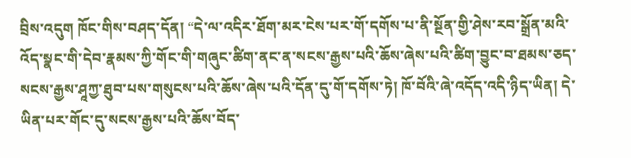བྲིས་འདུག ཁོང་གིས་བཤད་དོན། “དེ་ལ་འདིར་ཐོག་མར་ངེས་པར་གོ་དགོས་པ་ནི་སྔོན་གྱི་ཤེས་རབ་སྒྲོན་མའི་འོད་སྣང་གི་དེབ་རྣམས་ཀྱི་གོང་གི་གཞུང་ཚིག་ནང་ན་སངས་རྒྱས་པའི་ཆོས་ཞེས་པའི་ཚིག་བྱུང་བ་ཐམས་ཅད་སངས་རྒྱས་ཤཱཀྱ་ཐུབ་པས་གསུངས་པའི་ཆོས་ཞེས་པའི་དོན་དུ་གོ་དགོས་ཏེ། ཁོ་བོའི་ཞེ་འདོད་འདི་ཉིད་ཡིན། དེ་ཡིན་པར་གོང་དུ་སངས་རྒྱས་པའི་ཆོས་བོད་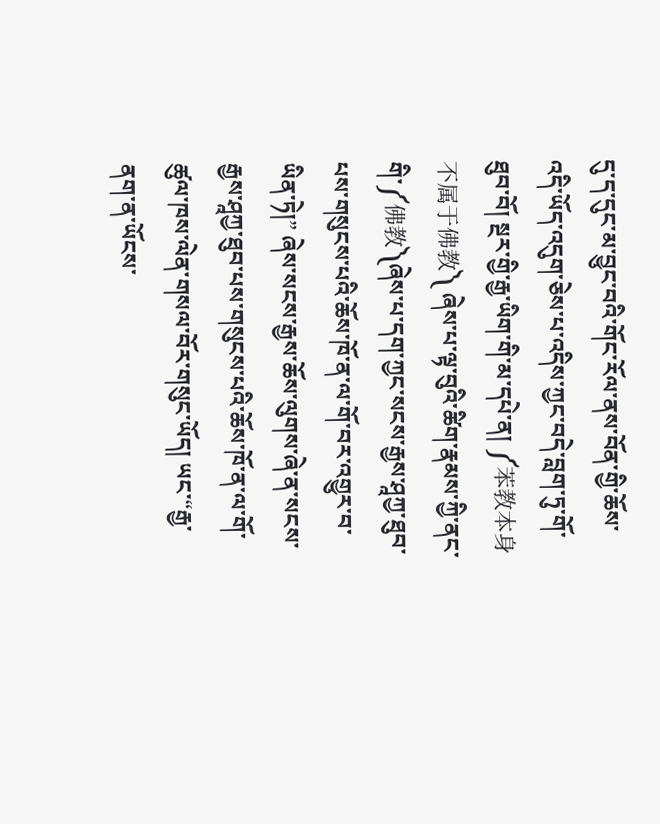དུ་ད་དུང་མ་བྱུང་བའི་གོང་རོལ་ནས་བོན་གྱི་ཆོས་འདི་ཡོད་འདུག་ཅེས་པ་འདིས་ཀྱང་བདེ་བླག་ཏུ་གོ་ཐུབ་བོ། སྔར་གྱི་རྒྱ་ཡིག་གི་མ་དཔེ་ན། ༼苯教本身不属于佛教༽ ཞེས་པ་ལྟ་བུའི་ཚིག་རྣམས་ཀྱི་ནང་གི་༼佛教༽ཞེས་པ་དག་ཀྱང་སངས་རྒྱས་ཤཱཀྱ་ཐུབ་པས་གསུངས་པའི་ཆོས་ཁོ་ན་ལ་གོ་བར་འགྱུར་བ་ཡིན་ཏེ།” ཞེས་སངས་རྒྱས་ཆོས་ལུགས་ཞེ་ན་སངས་རྒྱས་ཤཱཀྱ་ཐུབ་པས་གསུངས་པའི་ཆོས་ཁོ་ན་ལ་གོ་ཚུལ་ཁས་ལེན་གསལ་བོར་གསུང་ཡོད། ཡང་“རྒྱ་ནག་ན་ཡོངས་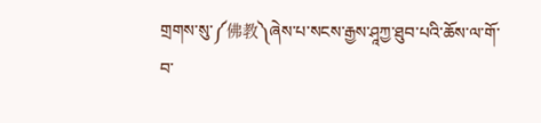གྲགས་སུ་༼佛教༽ཞེས་པ་སངས་རྒྱས་ཤཱཀྱ་ཐུབ་པའི་ཆོས་ལ་གོ་བ་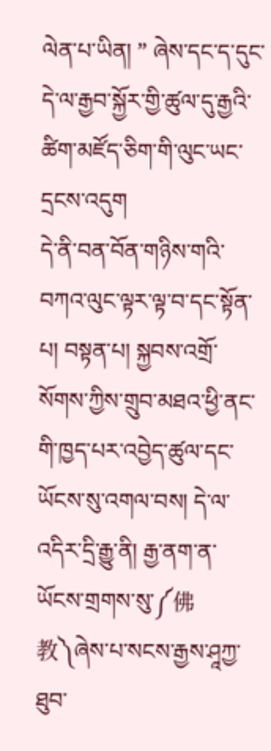ལེན་པ་ཡིན། ” ཞེས་དང་ད་དུང་དེ་ལ་རྒྱབ་སྐྱོར་གྱི་ཚུལ་དུ་རྒྱའི་ཚིག་མཛོད་ཅིག་གི་ལུང་ཡང་དྲངས་འདུག
དེ་ནི་བན་བོན་གཉིས་གའི་བཀའ་ལུང་ལྟར་ལྟ་བ་དང་སྟོན་པ། བསྟན་པ། སྐྱབས་འགྲོ་སོགས་ཀྱིས་གྲུབ་མཐའ་ཕྱི་ནང་གི་ཁྱད་པར་འབྱེད་ཚུལ་དང་ཡོངས་སུ་འགལ་བས། དེ་ལ་འདིར་དྲི་རྒྱུ་ནི། རྒྱ་ནག་ན་ཡོངས་གྲགས་སུ་༼佛教༽ཞེས་པ་སངས་རྒྱས་ཤཱཀྱ་ཐུབ་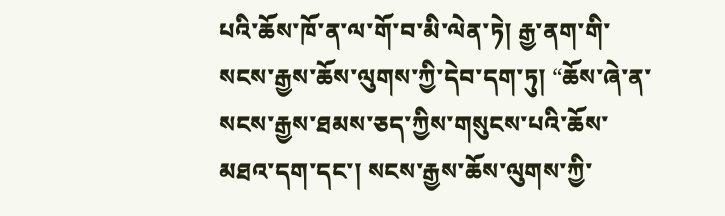པའི་ཆོས་ཁོ་ན་ལ་གོ་བ་མི་ལེན་ཏེ། རྒྱ་ནག་གི་སངས་རྒྱས་ཆོས་ལུགས་ཀྱི་དེབ་དག་ཏུ། “ཆོས་ཞེ་ན་སངས་རྒྱས་ཐམས་ཅད་ཀྱིས་གསུངས་པའི་ཆོས་མཐའ་དག་དང་། སངས་རྒྱས་ཆོས་ལུགས་ཀྱི་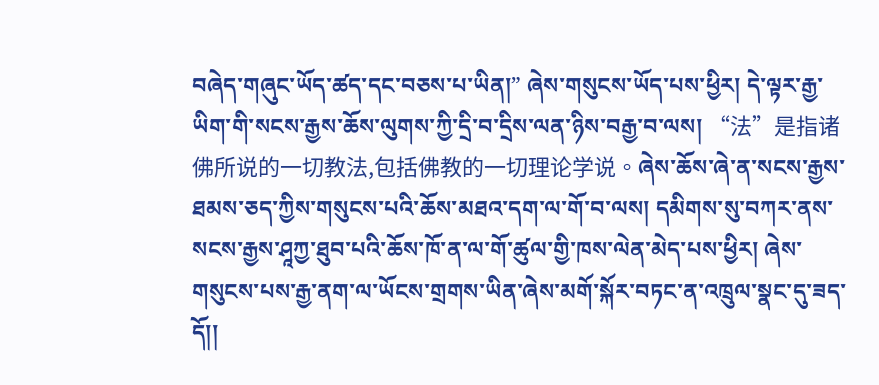བཞེད་གཞུང་ཡོད་ཚད་དང་བཅས་པ་ཡིན།” ཞེས་གསུངས་ཡོད་པས་ཕྱིར། དེ་ལྟར་རྒྱ་ཡིག་གི་སངས་རྒྱས་ཆོས་ལུགས་ཀྱི་དྲི་བ་དྲིས་ལན་ཉིས་བརྒྱ་བ་ལས། “法”是指诸佛所说的一切教法,包括佛教的一切理论学说。ཞེས་ཆོས་ཞེ་ན་སངས་རྒྱས་ཐམས་ཅད་ཀྱིས་གསུངས་པའི་ཆོས་མཐའ་དག་ལ་གོ་བ་ལས། དམིགས་སུ་བཀར་ནས་སངས་རྒྱས་ཤཱཀྱ་ཐུབ་པའི་ཆོས་ཁོ་ན་ལ་གོ་ཚུལ་གྱི་ཁས་ལེན་མེད་པས་ཕྱིར། ཞེས་གསུངས་པས་རྒྱ་ནག་ལ་ཡོངས་གྲགས་ཡིན་ཞེས་མགོ་སྐོར་བཏང་ན་འཁྲུལ་སྣང་དུ་ཟད་དོ།།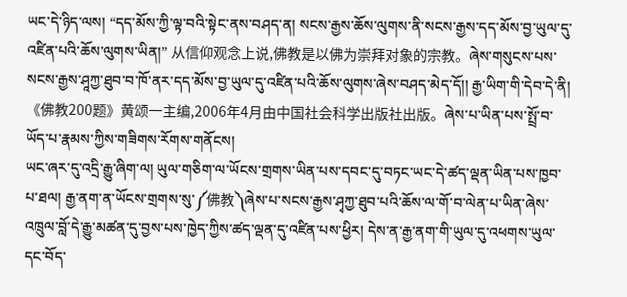ཡང་དེ་ཉིད་ལས། “དད་མོས་ཀྱི་ལྟ་བའི་སྟེང་ནས་བཤད་ན། སངས་རྒྱས་ཆོས་ལུགས་ནི་སངས་རྒྱས་དད་མོས་བྱ་ཡུལ་དུ་འཛིན་པའི་ཆོས་ལུགས་ཡིན།” 从信仰观念上说,佛教是以佛为崇拜对象的宗教。ཞེས་གསུངས་པས་སངས་རྒྱས་ཤཱཀྱ་ཐུབ་བ་ཁོ་ནར་དད་མོས་བྱ་ཡུལ་དུ་འཛིན་པའི་ཆོས་ལུགས་ཞེས་བཤད་མེད་དོ།། རྒྱ་ཡིག་གི་དེབ་དེ་ནི། 《佛教200题》黄颂一主编,2006年4月由中国社会科学出版社出版。ཞེས་པ་ཡིན་པས་སྤྲོ་བ་ཡོད་པ་རྣམས་ཀྱིས་གཟིགས་རོགས་གནོངས།
ཡང་ཞར་དུ་འདྲི་རྒྱུ་ཞིག་ལ། ཡུལ་གཅིག་ལ་ཡོངས་གྲགས་ཡིན་པས་དབང་དུ་བཏང་ཡང་དེ་ཚད་ལྡན་ཡིན་པས་ཁྱབ་པ་ཐལ། རྒྱ་ནག་ན་ཡོངས་གྲགས་སུ་༼佛教༽ཞེས་པ་སངས་རྒྱས་ཤྭཀྱ་ཐུབ་པའི་ཆོས་ལ་གོ་བ་ལེན་པ་ཡིན་ཞེས་འཁྲུལ་བློ་དེ་རྒྱུ་མཚན་དུ་བྱས་པས་ཁྱེད་ཀྱིས་ཚད་ལྡན་དུ་འཛིན་པས་ཕྱིར། དེས་ན་རྒྱ་ནག་གི་ཡུལ་དུ་འཕགས་ཡུལ་དང་བོད་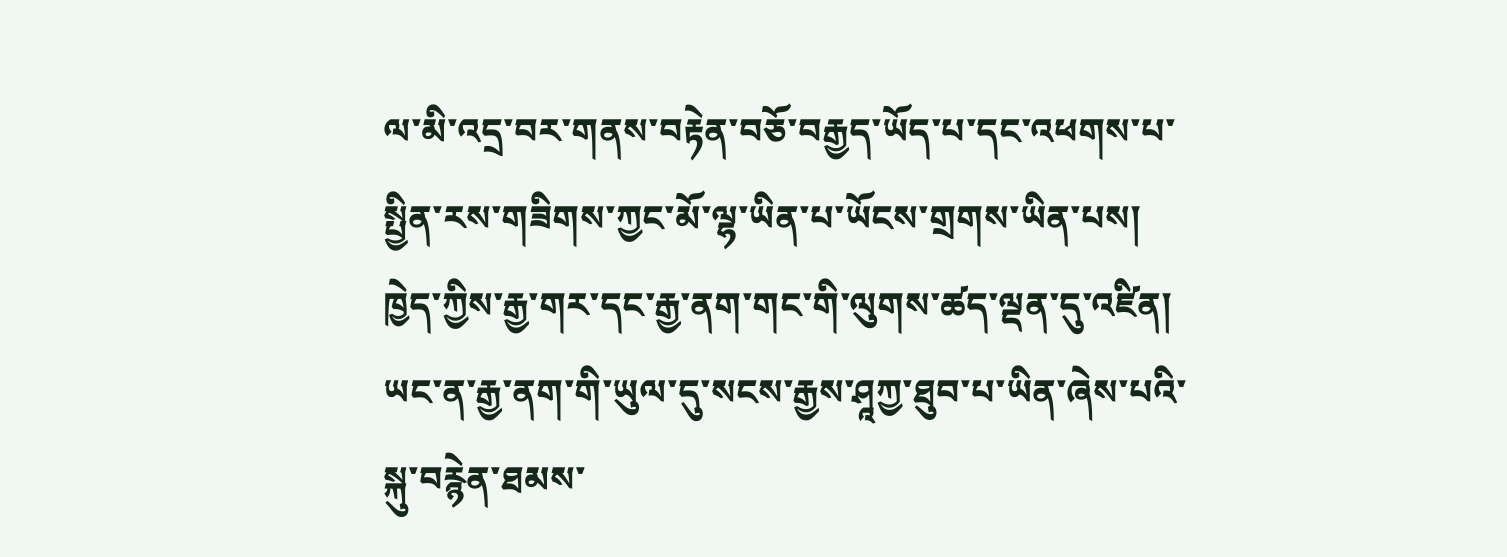ལ་མི་འདྲ་བར་གནས་བརྟེན་བཅོ་བརྒྱད་ཡོད་པ་དང་འཕགས་པ་སྤྱིན་རས་གཟིགས་ཀྱང་མོ་ལྷ་ཡིན་པ་ཡོངས་གྲགས་ཡིན་པས། ཁྱེད་ཀྱིས་རྒྱ་གར་དང་རྒྱ་ནག་གང་གི་ལུགས་ཚད་ལྡན་དུ་འཛིན། ཡང་ན་རྒྱ་ནག་གི་ཡུལ་དུ་སངས་རྒྱས་ཤཱཀྱ་ཐུབ་པ་ཡིན་ཞེས་པའི་སྐུ་བརྙེན་ཐམས་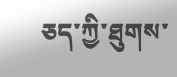ཅད་ཀྱི་ཐུགས་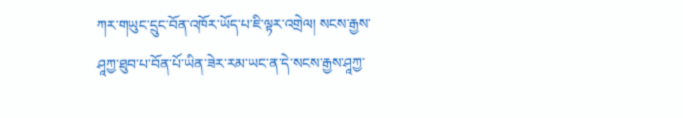ཀར་གཡུང་དྲུང་བོན་འཁོར་ཡོད་པ་ཇི་ལྟར་འགྲེལ། སངས་རྒྱས་ཤཱཀྱ་ཐུབ་པ་བོན་པོ་ཡིན་ཟེར་རམ་ཡང་ན་དེ་སངས་རྒྱས་ཤཱཀྱ་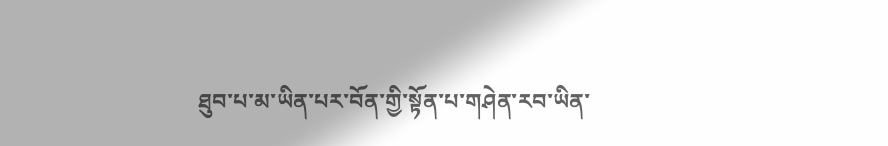ཐུབ་པ་མ་ཡིན་པར་བོན་གྱི་སྟོན་པ་གཤེན་རབ་ཡིན་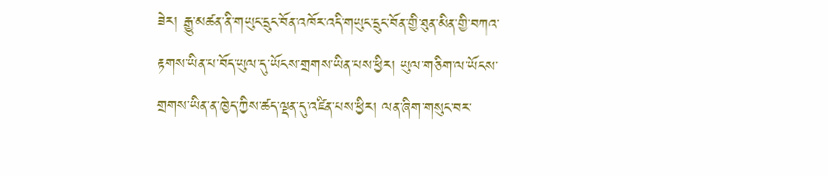ཟེར། རྒྱུ་མཚན་ནི་གཡུང་དྲུང་བོན་འཁོར་འདི་གཡུང་དྲུང་བོན་གྱི་ཐུན་མིན་གྱི་བཀའ་རྟགས་ཡིན་པ་བོད་ཡུལ་དུ་ཡོངས་གྲགས་ཡིན་པས་ཕྱིར། ཡུལ་གཅིག་ལ་ཡོངས་གྲགས་ཡིན་ན་ཁྱེད་ཀྱིས་ཚད་ལྡན་དུ་འཛིན་པས་ཕྱིར། ལན་ཞིག་གསུང་བར་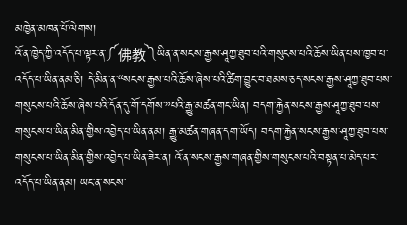མཁྱེན་མཁན་པོ་ལེགས།
འོ་ན་ཁྱེད་ཀྱི་འདོད་པ་ལྟར་ན་༼佛教༽ཡིན་ན་སངས་རྒྱས་ཤཱཀྱ་ཐུབ་པའི་གསུངས་པའི་ཆོས་ཡིན་པས་ཁྱབ་པ་འདོད་པ་ཡིན་ནམ་ཅི། དེ་མིན་ན་“སངས་རྒྱས་པའི་ཆོས་ཞེས་པའི་ཚིག་བྱུང་བ་ཐམས་ཅད་སངས་རྒྱས་ཤཱཀྱ་ཐུབ་པས་གསུངས་པའི་ཆོས་ཞེས་པའི་དོན་དུ་གོ་དགོས་”པའི་རྒྱུ་མཚན་གང་ཡིན། བདག་རྐྱེན་སངས་རྒྱས་ཤཱཀྱ་ཐུབ་པས་གསུངས་པ་ཡིན་མིན་གྱིས་འབྱེད་པ་ཡིན་ནམ། རྒྱུ་མཚན་གཞན་དག་ཡོད། བདག་རྐྱེན་སངས་རྒྱས་ཤཱཀྱ་ཐུབ་པས་གསུངས་པ་ཡིན་མིན་གྱིས་འབྱེད་པ་ཡིན་ཟེར་ན། འོ་ན་སངས་རྒྱས་གཞན་གྱིས་གསུངས་པའི་བསྟན་པ་མེད་པར་འདོད་པ་ཡིན་ནམ། ཡང་ན་སངས་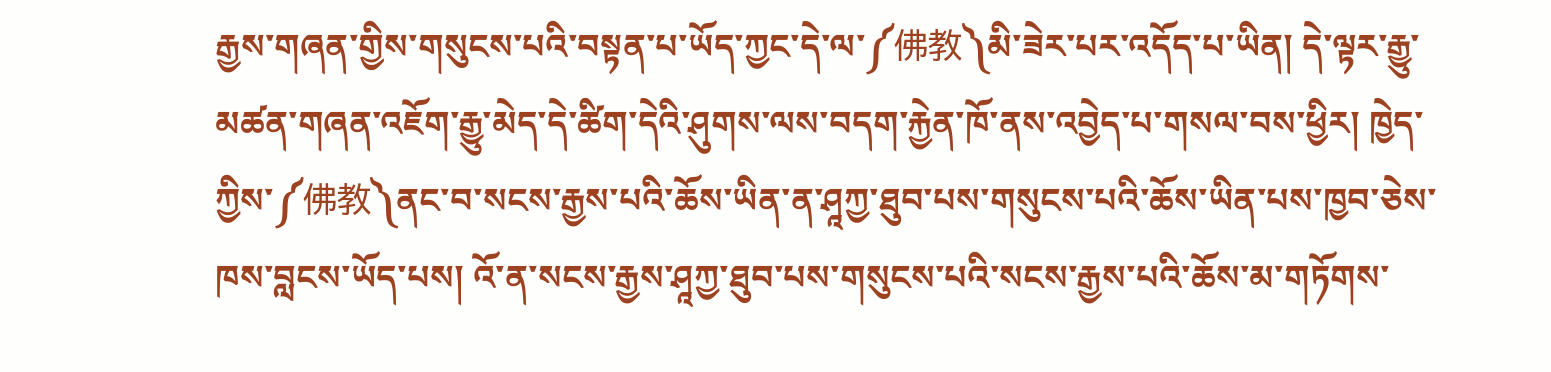རྒྱས་གཞན་གྱིས་གསུངས་པའི་བསྟན་པ་ཡོད་ཀྱང་དེ་ལ་༼佛教༽མི་ཟེར་པར་འདོད་པ་ཡིན། དེ་ལྟར་རྒྱུ་མཚན་གཞན་འཇོག་རྒྱུ་མེད་དེ་ཚིག་དེའི་ཤུགས་ལས་བདག་རྐྱེན་ཁོ་ནས་འབྱེད་པ་གསལ་བས་ཕྱིར། ཁྱེད་ཀྱིས་༼佛教༽ནང་བ་སངས་རྒྱས་པའི་ཆོས་ཡིན་ན་ཤཱཀྱ་ཐུབ་པས་གསུངས་པའི་ཆོས་ཡིན་པས་ཁྱབ་ཅེས་ཁས་བླངས་ཡོད་པས། འོ་ན་སངས་རྒྱས་ཤཱཀྱ་ཐུབ་པས་གསུངས་པའི་སངས་རྒྱས་པའི་ཆོས་མ་གཏོགས་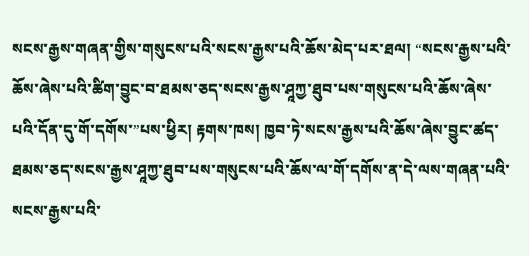སངས་རྒྱས་གཞན་གྱིས་གསུངས་པའི་སངས་རྒྱས་པའི་ཆོས་མེད་པར་ཐལ། “སངས་རྒྱས་པའི་ཆོས་ཞེས་པའི་ཚིག་བྱུང་བ་ཐམས་ཅད་སངས་རྒྱས་ཤཱཀྱ་ཐུབ་པས་གསུངས་པའི་ཆོས་ཞེས་པའི་དོན་དུ་གོ་དགོས་”པས་ཕྱིར། རྟགས་ཁས། ཁྱབ་ཏེ་སངས་རྒྱས་པའི་ཆོས་ཞེས་བྱུང་ཚད་ཐམས་ཅད་སངས་རྒྱས་ཤཱཀྱ་ཐུབ་པས་གསུངས་པའི་ཆོས་ལ་གོ་དགོས་ན་དེ་ལས་གཞན་པའི་སངས་རྒྱས་པའི་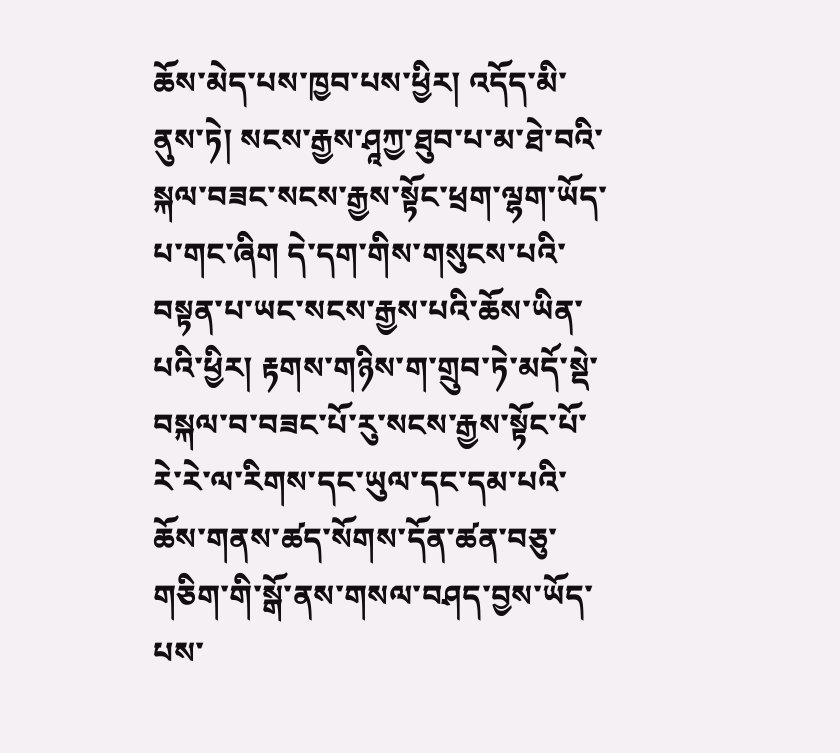ཆོས་མེད་པས་ཁྱབ་པས་ཕྱིར། འདོད་མི་ནུས་ཏེ། སངས་རྒྱས་ཤཱཀྱ་ཐུབ་པ་མ་ཐེ་བའི་སྐལ་བཟང་སངས་རྒྱས་སྟོང་ཕྲག་ལྷག་ཡོད་པ་གང་ཞིག དེ་དག་གིས་གསུངས་པའི་བསྟན་པ་ཡང་སངས་རྒྱས་པའི་ཆོས་ཡིན་པའི་ཕྱིར། རྟགས་གཉིས་ག་གྲུབ་ཏེ་མདོ་སྡེ་བསྐལ་བ་བཟང་པོ་རུ་སངས་རྒྱས་སྟོང་པོ་རེ་རེ་ལ་རིགས་དང་ཡུལ་དང་དམ་པའི་ཆོས་གནས་ཚད་སོགས་དོན་ཚན་བཅུ་གཅིག་གི་སྒོ་ནས་གསལ་བཤད་བྱས་ཡོད་པས་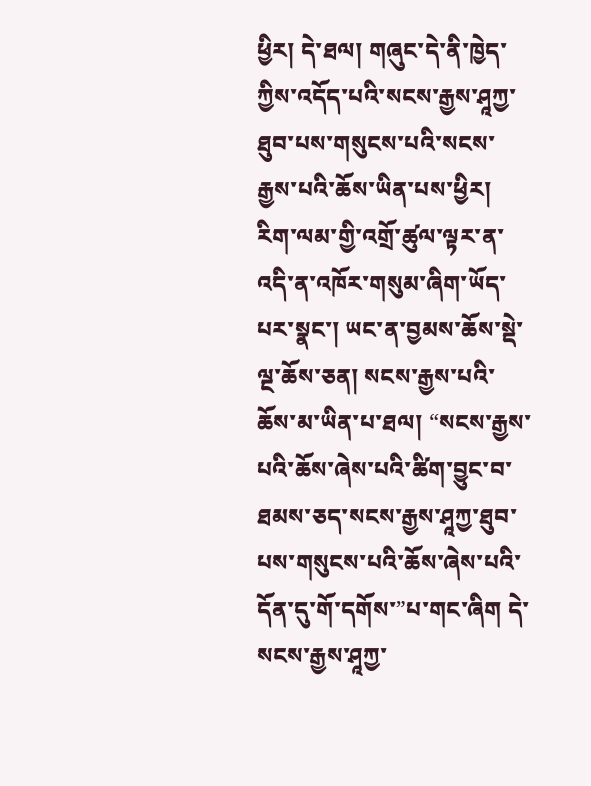ཕྱིར། དེ་ཐལ། གཞུང་དེ་ནི་ཁྱེད་ཀྱིས་འདོད་པའི་སངས་རྒྱས་ཤཱཀྱ་ཐུབ་པས་གསུངས་པའི་སངས་རྒྱས་པའི་ཆོས་ཡིན་པས་ཕྱིར། རིག་ལམ་གྱི་འགྲོ་ཚུལ་ལྟར་ན་འདི་ན་འཁོར་གསུམ་ཞིག་ཡོད་པར་སྣང་། ཡང་ན་བྱམས་ཆོས་སྡེ་ལྔ་ཆོས་ཅན། སངས་རྒྱས་པའི་ཆོས་མ་ཡིན་པ་ཐལ། “སངས་རྒྱས་པའི་ཆོས་ཞེས་པའི་ཚིག་བྱུང་བ་ཐམས་ཅད་སངས་རྒྱས་ཤཱཀྱ་ཐུབ་པས་གསུངས་པའི་ཆོས་ཞེས་པའི་དོན་དུ་གོ་དགོས་”པ་གང་ཞིག དེ་སངས་རྒྱས་ཤཱཀྱ་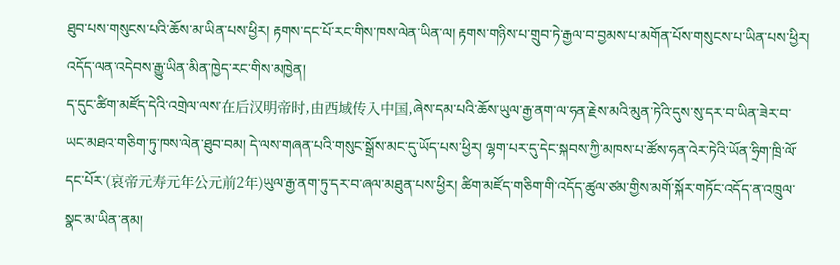ཐུབ་པས་གསུངས་པའི་ཆོས་མ་ཡིན་པས་ཕྱིར། རྟགས་དང་པོ་རང་གིས་ཁས་ལེན་ཡིན་ལ། རྟགས་གཉིས་པ་གྲུབ་ཏེ་རྒྱལ་བ་བྱམས་པ་མགོན་པོས་གསུངས་པ་ཡིན་པས་ཕྱིར། འདོད་ལན་འདེབས་རྒྱུ་ཡིན་མིན་ཁྱེད་རང་གིས་མཁྱེན།
ད་དུང་ཚིག་མཛོད་དེའི་འགྲེལ་ལས་在后汉明帝时,由西域传入中国,ཞེས་དམ་པའི་ཆོས་ཡུལ་རྒྱ་ནག་ལ་ཧན་རྗེས་མའི་མུན་ཏེའི་དུས་སུ་དར་བ་ཡིན་ཟེར་བ་ཡང་མཐའ་གཅིག་ཏུ་ཁས་ལེན་ཐུབ་བམ། དེ་ལས་གཞན་པའི་གསུང་སྒྲོས་མང་དུ་ཡོད་པས་ཕྱིར། ལྷག་པར་དུ་དེང་སྐབས་ཀྱི་མཁས་པ་ཚོས་ཧན་འེར་ཏེའི་ཡོན་ཧྲིག་ཁྲི་ལོ་དང་པོར་(哀帝元寿元年公元前2年)ཡུལ་རྒྱ་ནག་ཏུ་དར་བ་ཞལ་མཐུན་པས་ཕྱིར། ཚིག་མཛོད་གཅིག་གི་འདོད་ཚུལ་ཙམ་གྱིས་མགོ་སྐོར་གཏོང་འདོད་ན་འཁྲུལ་སྣང་མ་ཡིན་ནམ།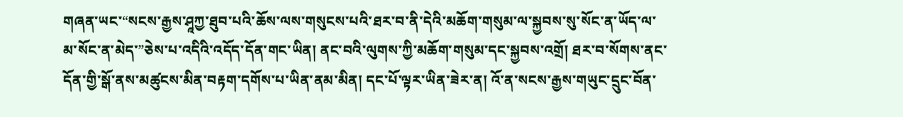གཞན་ཡང་“སངས་རྒྱས་ཤཱཀྱ་ཐུབ་པའི་ཆོས་ལས་གསུངས་པའི་ཐར་བ་ནི་དེའི་མཆོག་གསུམ་ལ་སྐྱབས་སུ་སོང་ན་ཡོད་ལ་མ་སོང་ན་མེད་”ཅེས་པ་འདིའི་འདོད་དོན་གང་ཡིན། ནང་བའི་ལུགས་ཀྱི་མཆོག་གསུམ་དང་སྐྱབས་འགྲོ། ཐར་བ་སོགས་ནང་དོན་གྱི་སྒོ་ནས་མཚུངས་མིན་བརྟག་དགོས་པ་ཡིན་ནམ་མིན། དང་པོ་ལྟར་ཡིན་ཟེར་ན། འོ་ན་སངས་རྒྱས་གཡུང་དྲུང་བོན་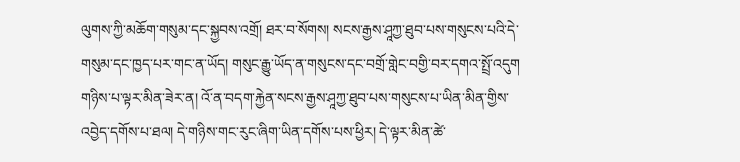ལུགས་ཀྱི་མཆོག་གསུམ་དང་སྐྱབས་འགྲོ། ཐར་བ་སོགས། སངས་རྒྱས་ཤཱཀྱ་ཐུབ་པས་གསུངས་པའི་དེ་གསུམ་དང་ཁྱད་པར་གང་ན་ཡོད། གསུང་རྒྱུ་ཡོད་ན་གསུངས་དང་བགྲོ་གླེང་བགྱི་བར་དགའ་སྤྲོ་འདུག གཉིས་པ་ལྟར་མིན་ཟེར་ན། འོ་ན་བདག་རྐྱེན་སངས་རྒྱས་ཤཱཀྱ་ཐུབ་པས་གསུངས་པ་ཡིན་མིན་གྱིས་འབྱེད་དགོས་པ་ཐལ། དེ་གཉིས་གང་རུང་ཞིག་ཡིན་དགོས་པས་ཕྱིར། དེ་ལྟར་མིན་ཚེ་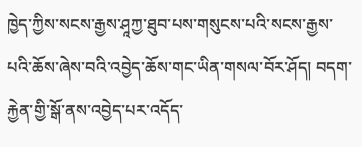ཁྱེད་ཀྱིས་སངས་རྒྱས་ཤཱཀྱ་ཐུབ་པས་གསུངས་པའི་སངས་རྒྱས་པའི་ཆོས་ཞེས་བའི་འབྱེད་ཆོས་གང་ཡིན་གསལ་བོར་ཤོད། བདག་རྐྱེན་གྱི་སྒོ་ནས་འབྱེད་པར་འདོད་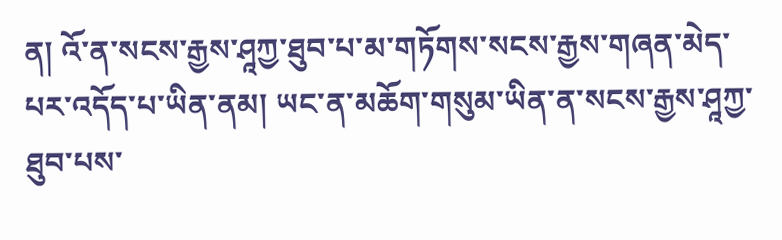ན། འོ་ན་སངས་རྒྱས་ཤཱཀྱ་ཐུབ་པ་མ་གཏོགས་སངས་རྒྱས་གཞན་མེད་པར་འདོད་པ་ཡིན་ནམ། ཡང་ན་མཆོག་གསུམ་ཡིན་ན་སངས་རྒྱས་ཤཱཀྱ་ཐུབ་པས་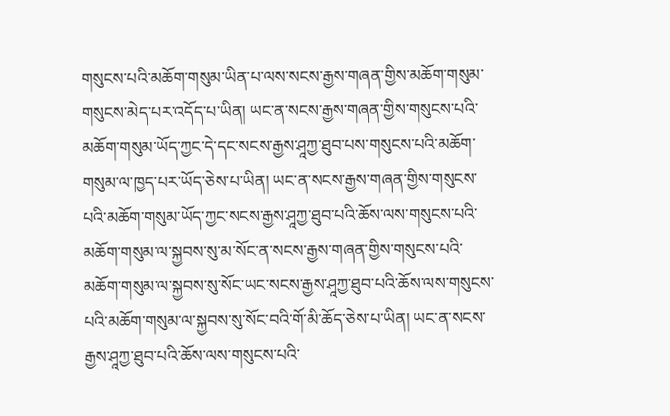གསུངས་པའི་མཆོག་གསུམ་ཡིན་པ་ལས་སངས་རྒྱས་གཞན་གྱིས་མཆོག་གསུམ་གསུངས་མེད་པར་འདོད་པ་ཡིན། ཡང་ན་སངས་རྒྱས་གཞན་གྱིས་གསུངས་པའི་མཆོག་གསུམ་ཡོད་ཀྱང་དེ་དང་སངས་རྒྱས་ཤཱཀྱ་ཐུབ་པས་གསུངས་པའི་མཆོག་གསུམ་ལ་ཁྱད་པར་ཡོད་ཅེས་པ་ཡིན། ཡང་ན་སངས་རྒྱས་གཞན་གྱིས་གསུངས་པའི་མཆོག་གསུམ་ཡོད་ཀྱང་སངས་རྒྱས་ཤཱཀྱ་ཐུབ་པའི་ཆོས་ལས་གསུངས་པའི་མཆོག་གསུམ་ལ་སྐྱབས་སུ་མ་སོང་ན་སངས་རྒྱས་གཞན་གྱིས་གསུངས་པའི་མཆོག་གསུམ་ལ་སྐྱབས་སུ་སོང་ཡང་སངས་རྒྱས་ཤཱཀྱ་ཐུབ་པའི་ཆོས་ལས་གསུངས་པའི་མཆོག་གསུམ་ལ་སྐྱབས་སུ་སོང་བའི་གོ་མི་ཆོད་ཅེས་པ་ཡིན། ཡང་ན་སངས་རྒྱས་ཤཱཀྱ་ཐུབ་པའི་ཆོས་ལས་གསུངས་པའི་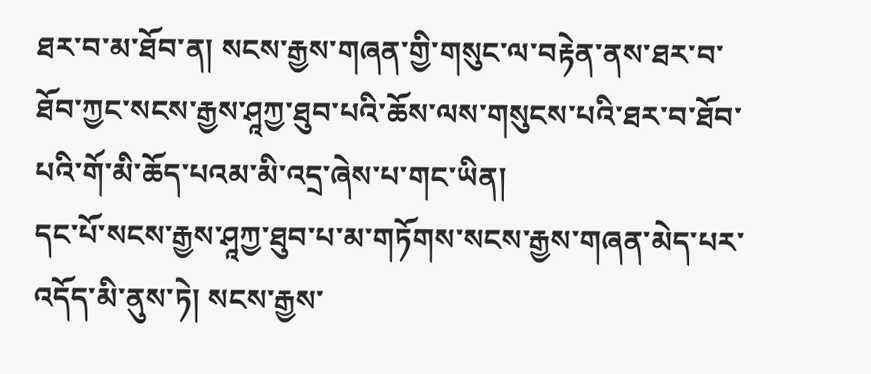ཐར་བ་མ་ཐོབ་ན། སངས་རྒྱས་གཞན་གྱི་གསུང་ལ་བརྟེན་ནས་ཐར་བ་ཐོབ་ཀྱང་སངས་རྒྱས་ཤཱཀྱ་ཐུབ་པའི་ཆོས་ལས་གསུངས་པའི་ཐར་བ་ཐོབ་པའི་གོ་མི་ཆོད་པའམ་མི་འདྲ་ཞེས་པ་གང་ཡིན།
དང་པོ་སངས་རྒྱས་ཤཱཀྱ་ཐུབ་པ་མ་གཏོགས་སངས་རྒྱས་གཞན་མེད་པར་འདོད་མི་ནུས་ཏེ། སངས་རྒྱས་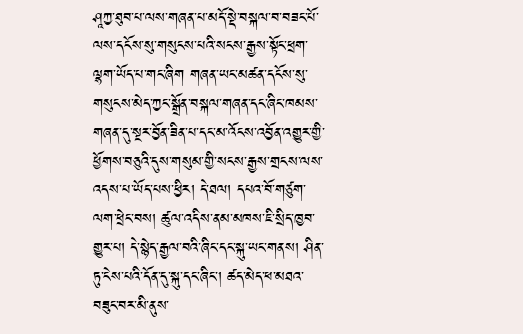ཤཱཀྱ་ཐུབ་པ་ལས་གཞན་པ་མདོ་སྡེ་བསྐལ་བ་བཟང་པོ་ལས་དངོས་སུ་གསུངས་པའི་སངས་རྒྱས་སྟོང་ཕྲག་ལྷག་ཡོད་པ་གང་ཞིག གཞན་ཡང་མཚན་དངོས་སུ་གསུངས་མེད་ཀྱང་སྒྲོན་བསྐལ་གཞན་དང་ཞིང་ཁམས་གཞན་དུ་སྔར་བྱོན་ཟིན་པ་དང་མ་འོངས་འབྱོན་འགྱུར་གྱི་ཕྱོགས་བཅུའི་དུས་གསུམ་གྱི་སངས་རྒྱས་གྲངས་ལས་འདས་པ་ཡོད་པས་ཕྱིར། དེ་ཐལ། དཔའ་བོ་གཙུག་ལག་ཕྲེང་བས། ཚུལ་འདིས་ནམ་མཁས་ཇི་སྲིད་ཁྱབ་གྱུར་པ། དེ་སྙེད་རྒྱལ་བའི་ཞིང་དང་སྐུ་ཡང་གནས། ཤིན་ཏུ་ངེས་པའི་དོན་དུ་སྐུ་དང་ཞིང་། ཚད་མེད་ཕ་མཐའ་བཟུང་བར་མི་ནུས་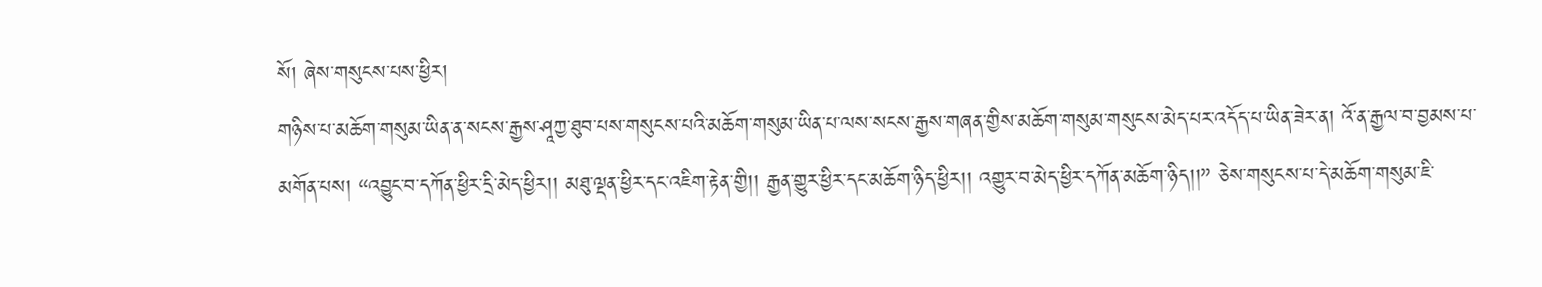སོ། ཞེས་གསུངས་པས་ཕྱིར།
གཉིས་པ་མཆོག་གསུམ་ཡིན་ན་སངས་རྒྱས་ཤཱཀྱ་ཐུབ་པས་གསུངས་པའི་མཆོག་གསུམ་ཡིན་པ་ལས་སངས་རྒྱས་གཞན་གྱིས་མཆོག་གསུམ་གསུངས་མེད་པར་འདོད་པ་ཡིན་ཟེར་ན། འོ་ན་རྒྱལ་བ་བྱམས་པ་མགོན་པས། “འབྱུང་བ་དཀོན་ཕྱིར་དྲི་མེད་ཕྱིར།། མཐུ་ལྡན་ཕྱིར་དང་འཇིག་རྟེན་གྱི།། རྒྱན་གྱུར་ཕྱིར་དང་མཆོག་ཉིད་ཕྱིར།། འགྱུར་བ་མེད་ཕྱིར་དཀོན་མཆོག་ཉིད།།” ཅེས་གསུངས་པ་དེ་མཆོག་གསུམ་ཇི་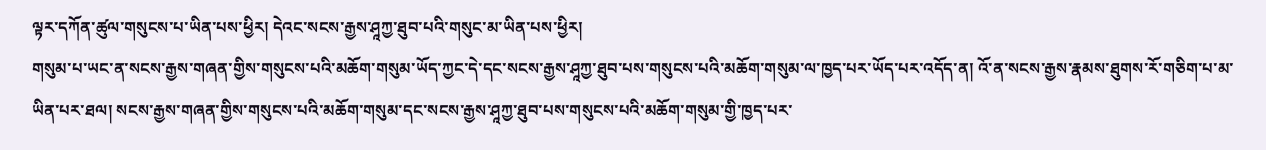ལྟར་དཀོན་ཚུལ་གསུངས་པ་ཡིན་པས་ཕྱིར། དེའང་སངས་རྒྱས་ཤཱཀྱ་ཐུབ་པའི་གསུང་མ་ཡིན་པས་ཕྱིར།
གསུམ་པ་ཡང་ན་སངས་རྒྱས་གཞན་གྱིས་གསུངས་པའི་མཆོག་གསུམ་ཡོད་ཀྱང་དེ་དང་སངས་རྒྱས་ཤཱཀྱ་ཐུབ་པས་གསུངས་པའི་མཆོག་གསུམ་ལ་ཁྱད་པར་ཡོད་པར་འདོད་ན། འོ་ན་སངས་རྒྱས་རྣམས་ཐུགས་རོ་གཅིག་པ་མ་ཡིན་པར་ཐལ། སངས་རྒྱས་གཞན་གྱིས་གསུངས་པའི་མཆོག་གསུམ་དང་སངས་རྒྱས་ཤཱཀྱ་ཐུབ་པས་གསུངས་པའི་མཆོག་གསུམ་གྱི་ཁྱད་པར་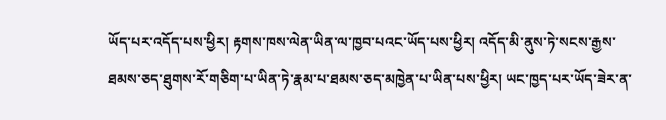ཡོད་པར་འདོད་པས་ཕྱིར། རྟགས་ཁས་ལེན་ཡིན་ལ་ཁྱབ་པའང་ཡོད་པས་ཕྱིར། འདོད་མི་ནུས་ཏེ་སངས་རྒྱས་ཐམས་ཅད་ཐུགས་རོ་གཅིག་པ་ཡིན་ཏེ་རྣམ་པ་ཐམས་ཅད་མཁྱེན་པ་ཡིན་པས་ཕྱིར། ཡང་ཁྱད་པར་ཡོད་ཟེར་ན་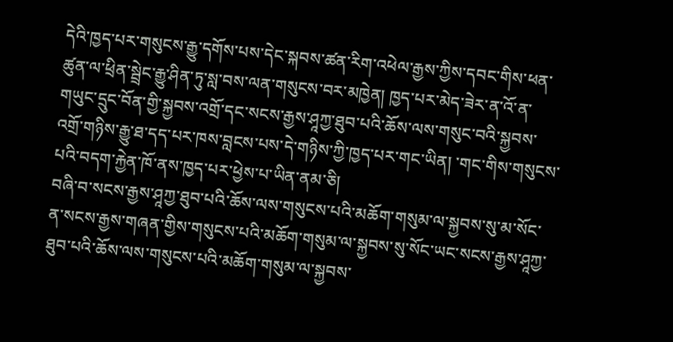དེའི་ཁྱད་པར་གསུངས་རྒྱུ་དགོས་པས་དེང་སྐབས་ཚན་རིག་འཕེལ་རྒྱས་ཀྱིས་དབང་གིས་ཕན་ཚུན་ལ་ཕྲིན་སྦྲེང་རྒྱུ་ཤིན་ཏུ་སླ་བས་ལན་གསུངས་བར་མཁྱེན། ཁྱད་པར་མེད་ཟེར་ན་འོ་ན་གཡུང་དྲུང་བོན་གྱི་སྐྱབས་འགྲོ་དང་སངས་རྒྱས་ཤཱཀྱ་ཐུབ་པའི་ཆོས་ལས་གསུང་བའི་སྐྱབས་འགྲོ་གཉིས་རྒྱུ་ཐ་དད་པར་ཁས་བླངས་པས་དེ་གཉིས་ཀྱི་ཁྱད་པར་གང་ཡིན། ་གང་གིས་གསུངས་པའི་བདག་རྐྱེན་ཁོ་ནས་ཁྱད་པར་ཕྱེས་པ་ཡིན་ནམ་ཅི།
བཞི་བ་སངས་རྒྱས་ཤཱཀྱ་ཐུབ་པའི་ཆོས་ལས་གསུངས་པའི་མཆོག་གསུམ་ལ་སྐྱབས་སུ་མ་སོང་ན་སངས་རྒྱས་གཞན་གྱིས་གསུངས་པའི་མཆོག་གསུམ་ལ་སྐྱབས་སུ་སོང་ཡང་སངས་རྒྱས་ཤཱཀྱ་ཐུབ་པའི་ཆོས་ལས་གསུངས་པའི་མཆོག་གསུམ་ལ་སྐྱབས་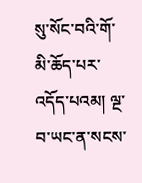སུ་སོང་བའི་གོ་མི་ཆོད་པར་འདོད་པའམ། ལྔ་བ་ཡང་ན་སངས་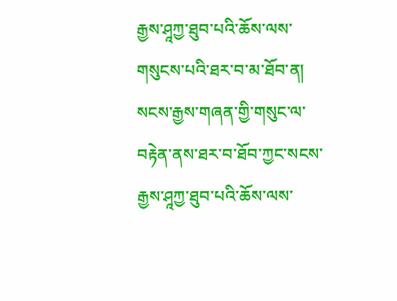རྒྱས་ཤཱཀྱ་ཐུབ་པའི་ཆོས་ལས་གསུངས་པའི་ཐར་བ་མ་ཐོབ་ན། སངས་རྒྱས་གཞན་གྱི་གསུང་ལ་བརྟེན་ནས་ཐར་བ་ཐོབ་ཀྱང་སངས་རྒྱས་ཤཱཀྱ་ཐུབ་པའི་ཆོས་ལས་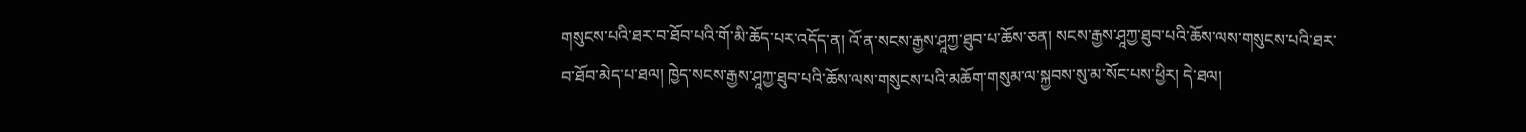གསུངས་པའི་ཐར་བ་ཐོབ་པའི་གོ་མི་ཆོད་པར་འདོད་ན། འོ་ན་སངས་རྒྱས་ཤཱཀྱ་ཐུབ་པ་ཆོས་ཅན། སངས་རྒྱས་ཤཱཀྱ་ཐུབ་པའི་ཆོས་ལས་གསུངས་པའི་ཐར་བ་ཐོབ་མེད་པ་ཐལ། ཁྱེད་སངས་རྒྱས་ཤཱཀྱ་ཐུབ་པའི་ཆོས་ལས་གསུངས་པའི་མཆོག་གསུམ་ལ་སྐྱབས་སུ་མ་སོང་པས་ཕྱིར། དེ་ཐལ།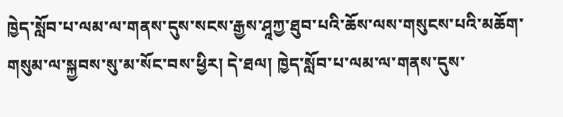ཁྱེད་སློབ་པ་ལམ་ལ་གནས་དུས་སངས་རྒྱས་ཤཱཀྱ་ཐུབ་པའི་ཆོས་ལས་གསུངས་པའི་མཆོག་གསུམ་ལ་སྐྱབས་སུ་མ་སོང་བས་ཕྱིར། དེ་ཐལ། ཁྱེད་སློབ་པ་ལམ་ལ་གནས་དུས་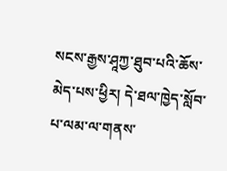སངས་རྒྱས་ཤཱཀྱ་ཐུབ་པའི་ཆོས་མེད་པས་ཕྱིར། དེ་ཐལ་ཁྱེད་སློབ་པ་ལམ་ལ་གནས་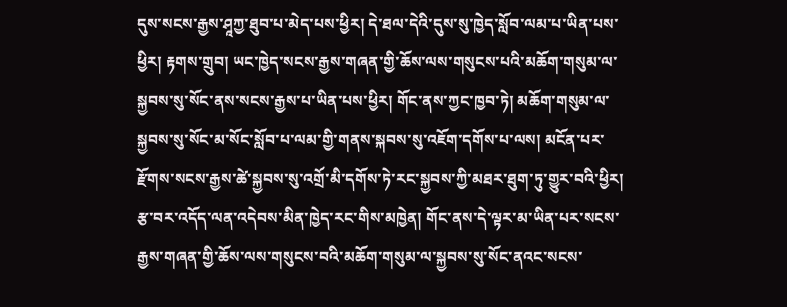དུས་སངས་རྒྱས་ཤཱཀྱ་ཐུབ་པ་མེད་པས་ཕྱིར། དེ་ཐལ་དེའི་དུས་སུ་ཁྱེད་སློབ་ལམ་པ་ཡིན་པས་ཕྱིར། རྟགས་གྲུབ། ཡང་ཁྱེད་སངས་རྒྱས་གཞན་གྱི་ཆོས་ལས་གསུངས་པའི་མཆོག་གསུམ་ལ་སྐྱབས་སུ་སོང་ནས་སངས་རྒྱས་པ་ཡིན་པས་ཕྱིར། གོང་ནས་ཀྱང་ཁྱབ་ཏེ། མཆོག་གསུམ་ལ་སྐྱབས་སུ་སོང་མ་སོང་སློབ་པ་ལམ་གྱི་གནས་སྐབས་སུ་འཇོག་དགོས་པ་ལས། མངོན་པར་རྫོགས་སངས་རྒྱས་ཚེ་སྐྱབས་སུ་འགྲོ་མི་དགོས་ཏེ་རང་སྐྱབས་ཀྱི་མཐར་ཐུག་ཏུ་གྱུར་བའི་ཕྱིར། རྩ་བར་འདོད་ལན་འདེབས་མིན་ཁྱེད་རང་གིས་མཁྱེན། གོང་ནས་དེ་ལྟར་མ་ཡིན་པར་སངས་རྒྱས་གཞན་གྱི་ཆོས་ལས་གསུངས་བའི་མཆོག་གསུམ་ལ་སྐྱབས་སུ་སོང་ནའང་སངས་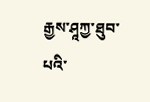རྒྱས་ཤཱཀྱ་ཐུབ་པའི་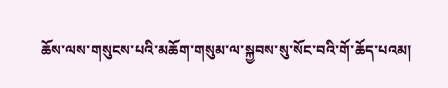ཆོས་ལས་གསུངས་པའི་མཆོག་གསུམ་ལ་སྐྱབས་སུ་སོང་བའི་གོ་ཆོད་པའམ།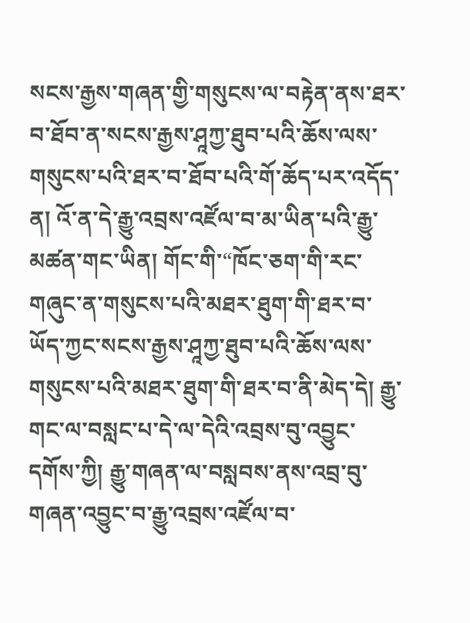སངས་རྒྱས་གཞན་གྱི་གསུངས་ལ་བརྟེན་ནས་ཐར་བ་ཐོབ་ན་སངས་རྒྱས་ཤཱཀྱ་ཐུབ་པའི་ཆོས་ལས་གསུངས་པའི་ཐར་བ་ཐོབ་པའི་གོ་ཆོད་པར་འདོད་ན། འོ་ན་དེ་རྒྱུ་འབྲས་འཛོལ་བ་མ་ཡིན་པའི་རྒྱུ་མཚན་གང་ཡིན། གོང་གི་“ཁོང་ཅག་གི་རང་གཞུང་ན་གསུངས་པའི་མཐར་ཐུག་གི་ཐར་བ་ཡོད་ཀྱང་སངས་རྒྱས་ཤཱཀྱ་ཐུབ་པའི་ཆོས་ལས་གསུངས་པའི་མཐར་ཐུག་གི་ཐར་བ་ནི་མེད་དེ། རྒྱུ་གང་ལ་བསླང་པ་དེ་ལ་དེའི་འབྲས་བུ་འབྱུང་དགོས་ཀྱི། རྒྱུ་གཞན་ལ་བསླབས་ནས་འབྲ་བུ་གཞན་འབྱུང་བ་རྒྱུ་འབྲས་འཛོལ་བ་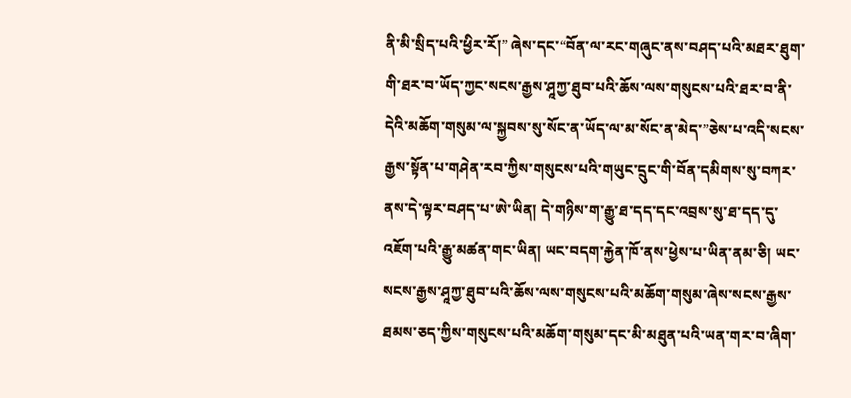ནི་མི་སྲིད་པའི་ཕྱིར་རོ།” ཞེས་དང་“བོན་ལ་རང་གཞུང་ནས་བཤད་པའི་མཐར་ཐུག་གི་ཐར་བ་ཡོད་ཀྱང་སངས་རྒྱས་ཤཱཀྱ་ཐུབ་པའི་ཆོས་ལས་གསུངས་པའི་ཐར་བ་ནི་དེའི་མཆོག་གསུམ་ལ་སྐྱབས་སུ་སོང་ན་ཡོད་ལ་མ་སོང་ན་མེད་”ཅེས་པ་འདི་སངས་རྒྱས་སྟོན་པ་གཤེན་རབ་ཀྱིས་གསུངས་པའི་གཡུང་དྲུང་གི་བོན་དམིགས་སུ་བཀར་ནས་དེ་ལྟར་བཤད་པ་ཨེ་ཡིན། དེ་གཉིས་ག་རྒྱུ་ཐ་དད་དང་འབྲས་སུ་ཐ་དད་དུ་འཇོག་པའི་རྒྱུ་མཚན་གང་ཡིན། ཡང་བདག་རྐྱེན་ཁོ་ནས་ཕྱེས་པ་ཡིན་ནམ་ཅི། ཡང་སངས་རྒྱས་ཤཱཀྱ་ཐུབ་པའི་ཆོས་ལས་གསུངས་པའི་མཆོག་གསུམ་ཞེས་སངས་རྒྱས་ཐམས་ཅད་ཀྱིས་གསུངས་པའི་མཆོག་གསུམ་དང་མི་མཐུན་པའི་ཡན་གར་བ་ཞིག་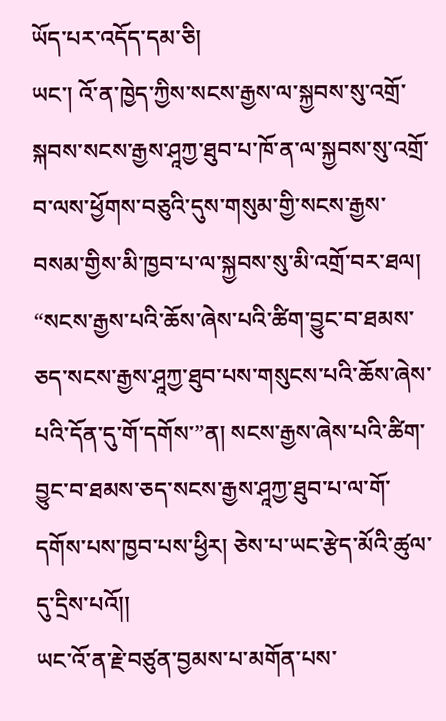ཡོད་པར་འདོད་དམ་ཅི།
ཡང་། འོ་ན་ཁྱེད་ཀྱིས་སངས་རྒྱས་ལ་སྐྱབས་སུ་འགྲོ་སྐབས་སངས་རྒྱས་ཤཱཀྱ་ཐུབ་པ་ཁོ་ན་ལ་སྐྱབས་སུ་འགྲོ་བ་ལས་ཕྱོགས་བཅུའི་དུས་གསུམ་གྱི་སངས་རྒྱས་བསམ་གྱིས་མི་ཁྱབ་པ་ལ་སྐྱབས་སུ་མི་འགྲོ་བར་ཐལ། “སངས་རྒྱས་པའི་ཆོས་ཞེས་པའི་ཚིག་བྱུང་བ་ཐམས་ཅད་སངས་རྒྱས་ཤཱཀྱ་ཐུབ་པས་གསུངས་པའི་ཆོས་ཞེས་པའི་དོན་དུ་གོ་དགོས་”ན། སངས་རྒྱས་ཞེས་པའི་ཚིག་བྱུང་བ་ཐམས་ཅད་སངས་རྒྱས་ཤཱཀྱ་ཐུབ་པ་ལ་གོ་དགོས་པས་ཁྱབ་པས་ཕྱིར། ཅེས་པ་ཡང་རྩེད་མོའི་ཚུལ་དུ་དྲིས་པའོ།།
ཡང་འོ་ན་རྗེ་བཙུན་བྱམས་པ་མགོན་པས་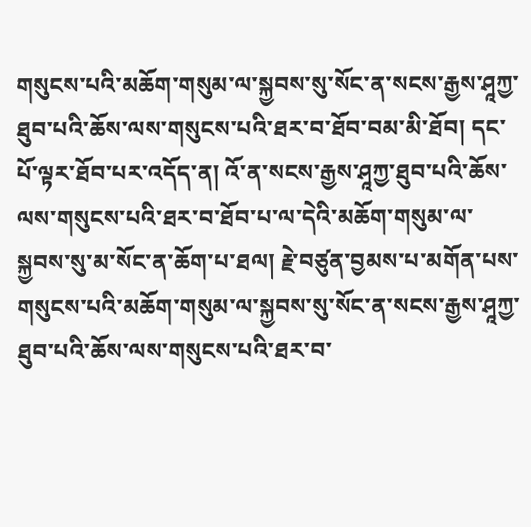གསུངས་པའི་མཆོག་གསུམ་ལ་སྐྱབས་སུ་སོང་ན་སངས་རྒྱས་ཤཱཀྱ་ཐུབ་པའི་ཆོས་ལས་གསུངས་པའི་ཐར་བ་ཐོབ་བམ་མི་ཐོབ། དང་པོ་ལྟར་ཐོབ་པར་འདོད་ན། འོ་ན་སངས་རྒྱས་ཤཱཀྱ་ཐུབ་པའི་ཆོས་ལས་གསུངས་པའི་ཐར་བ་ཐོབ་པ་ལ་དེའི་མཆོག་གསུམ་ལ་སྐྱབས་སུ་མ་སོང་ན་ཆོག་པ་ཐལ། རྗེ་བཙུན་བྱམས་པ་མགོན་པས་གསུངས་པའི་མཆོག་གསུམ་ལ་སྐྱབས་སུ་སོང་ན་སངས་རྒྱས་ཤཱཀྱ་ཐུབ་པའི་ཆོས་ལས་གསུངས་པའི་ཐར་བ་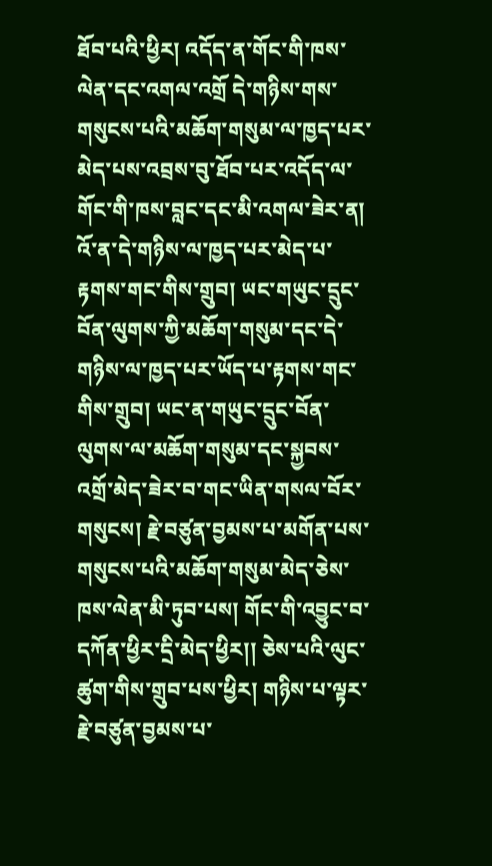ཐོབ་པའི་ཕྱིར། འདོད་ན་གོང་གི་ཁས་ལེན་དང་འགལ་འགྲོ དེ་གཉིས་གས་གསུངས་པའི་མཆོག་གསུམ་ལ་ཁྱད་པར་མེད་པས་འབྲས་བུ་ཐོབ་པར་འདོད་ལ་གོང་གི་ཁས་བླང་དང་མི་འགལ་ཟེར་ན། འོ་ན་དེ་གཉིས་ལ་ཁྱད་པར་མེད་པ་རྟགས་གང་གིས་གྲུབ། ཡང་གཡུང་དྲུང་བོན་ལུགས་ཀྱི་མཆོག་གསུམ་དང་དེ་གཉིས་ལ་ཁྱད་པར་ཡོད་པ་རྟགས་གང་གིས་གྲུབ། ཡང་ན་གཡུང་དྲུང་བོན་ལུགས་ལ་མཆོག་གསུམ་དང་སྐྱབས་འགྲོ་མེད་ཟེར་བ་གང་ཡིན་གསལ་བོར་གསུངས། རྗེ་བཙུན་བྱམས་པ་མགོན་པས་གསུངས་པའི་མཆོག་གསུམ་མེད་ཅེས་ཁས་ལེན་མི་ཏུབ་པས། གོང་གི་འབྱུང་བ་དཀོན་ཕྱིར་དྲི་མེད་ཕྱིར།། ཅེས་པའི་ལུང་ཚུག་གིས་གྲུབ་པས་ཕྱིར། གཉིས་པ་ལྟར་རྗེ་བཙུན་བྱམས་པ་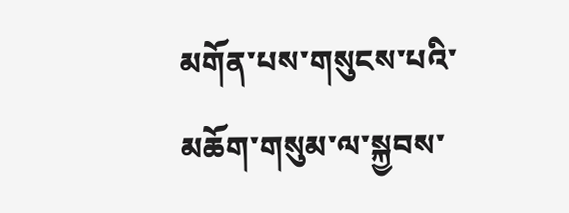མགོན་པས་གསུངས་པའི་མཆོག་གསུམ་ལ་སྐྱབས་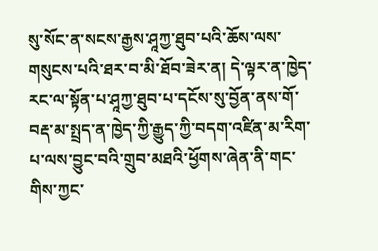སུ་སོང་ན་སངས་རྒྱས་ཤཱཀྱ་ཐུབ་པའི་ཆོས་ལས་གསུངས་པའི་ཐར་བ་མི་ཐོབ་ཟེར་ན། དེ་ལྟར་ན་ཁྱེད་རང་ལ་སྟོན་པ་ཤཱཀྱ་ཐུབ་པ་དངོས་སུ་བྱོན་ནས་གོ་བརྡ་མ་སྤྲད་ན་ཁྱེད་ཀྱི་རྒྱུད་ཀྱི་བདག་འཛིན་མ་རིག་པ་ལས་བྱུང་བའི་གྲུབ་མཐའི་ཕྱོགས་ཞེན་ནི་གང་གིས་ཀྱང་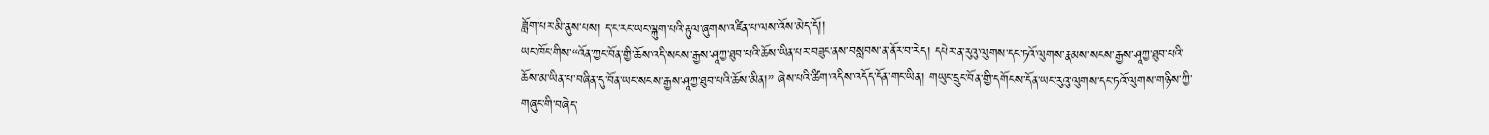ཟློག་པར་མི་ནུས་པས། ད་ང་རང་ཡང་ལྐུག་པའི་རྟུལ་ཞུགས་འཛིན་པ་ལས་འོས་མེད་དོ།།
ཡང་ཁོང་གིས་“འོན་ཀྱང་བོན་གྱི་ཆོས་འདི་སངས་རྒྱས་ཤཱཀྱ་ཐུབ་པའི་ཆོས་ཡིན་པར་བཟུང་ནས་བསླབས་ན་ནོར་བ་རེད། དཔེར་ན་རུའུ་ལུགས་དང་ཏའོ་ལུགས་རྣམས་སངས་རྒྱས་ཤཱཀྱ་ཐུབ་པའི་ཆོས་མ་ཡིན་པ་བཞིན་དུ་བོན་ཡང་སངས་རྒྱས་ཤཱཀྱ་ཐུབ་པའི་ཆོས་མིན།” ཞེས་པའི་ཚིག་འདིས་འདོད་དོན་གང་ཡིན། གཡུང་དྲུང་བོན་གྱི་དགོངས་དོན་ཡང་རུའུ་ལུགས་དང་ཏའོ་ལུགས་གཉིས་ཀྱི་གཞུང་གི་བཞེད་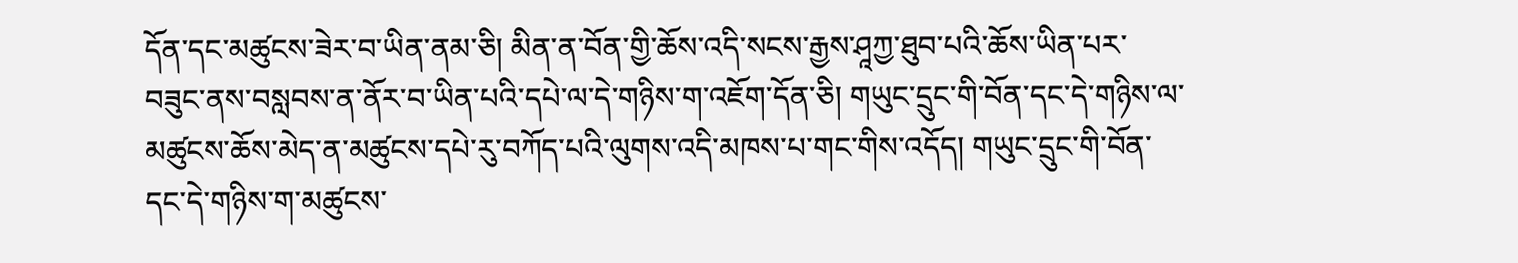དོན་དང་མཚུངས་ཟེར་བ་ཡིན་ནམ་ཅི། མིན་ན་བོན་གྱི་ཆོས་འདི་སངས་རྒྱས་ཤཱཀྱ་ཐུབ་པའི་ཆོས་ཡིན་པར་བཟུང་ནས་བསླབས་ན་ནོར་བ་ཡིན་པའི་དཔེ་ལ་དེ་གཉིས་ག་འཇོག་དོན་ཅི། གཡུང་དྲུང་གི་བོན་དང་དེ་གཉིས་ལ་མཚུངས་ཆོས་མེད་ན་མཚུངས་དཔེ་རུ་བཀོད་པའི་ལུགས་འདི་མཁས་པ་གང་གིས་འདོད། གཡུང་དྲུང་གི་བོན་དང་དེ་གཉིས་ག་མཚུངས་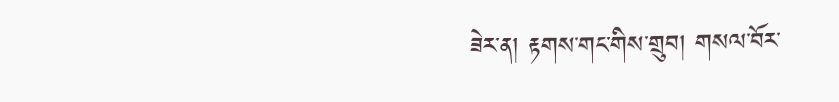ཟེར་ན། རྟགས་གང་གིས་གྲུབ། གསལ་བོར་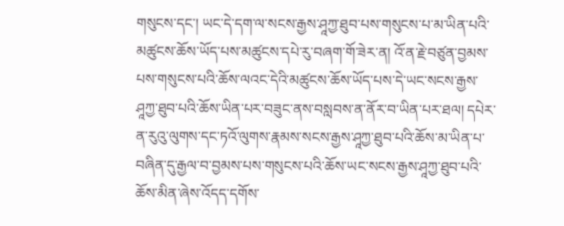གསུངས་དང་། ཡང་དེ་དག་ལ་སངས་རྒྱས་ཤཱཀྱ་ཐུབ་པས་གསུངས་པ་མ་ཡིན་པའི་མཚུངས་ཆོས་ཡོད་པས་མཚུངས་དཔེ་རུ་བཞག་གོ་ཟེར་ན། འོ་ན་རྗེ་བཙུན་བྱམས་པས་གསུངས་པའི་ཆོས་ལའང་དེའི་མཚུངས་ཆོས་ཡོད་པས་དེ་ཡང་སངས་རྒྱས་ཤཱཀྱ་ཐུབ་པའི་ཆོས་ཡིན་པར་བཟུང་ནས་བསླབས་ན་ནོར་བ་ཡིན་པར་ཐལ། དཔེར་ན་རུའུ་ལུགས་དང་ཏའོ་ལུགས་རྣམས་སངས་རྒྱས་ཤཱཀྱ་ཐུབ་པའི་ཆོས་མ་ཡིན་པ་བཞིན་དུ་རྒྱལ་བ་བྱམས་པས་གསུངས་པའི་ཆོས་ཡང་སངས་རྒྱས་ཤཱཀྱ་ཐུབ་པའི་ཆོས་མིན་ཞེས་འོདད་དགོས་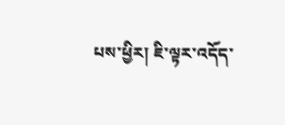པས་ཕྱིར། ཇི་ལྟར་འདོད་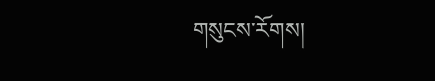གསུངས་རོགས།